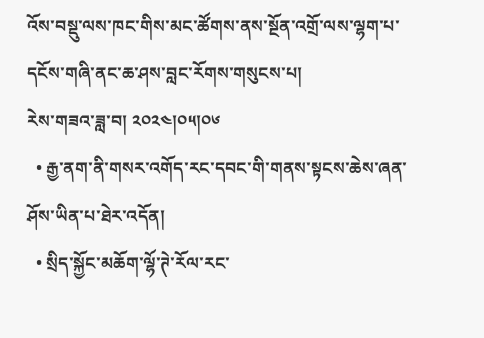འོས་བསྡུ་ལས་ཁང་གིས་མང་ཚོགས་ནས་སྔོན་འགྲོ་ལས་ལྷག་པ་དངོས་གཞི་ནང་ཆ་ཤས་བླང་རོགས་གསུངས་པ།
རེས་གཟའ་ཟླ་བ། ༢༠༢༤།༠༥།༠༦
  • རྒྱ་ནག་ནི་གསར་འགོད་རང་དབང་གི་གནས་སྟངས་ཆེས་ཞན་ཤོས་ཡིན་པ་ཐེར་འདོན།
  • སྲིད་སྐྱོང་མཆོག་ལྷོ་ཊེ་རོལ་རང་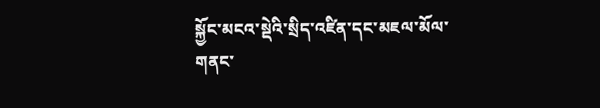སྐྱོང་མངའ་སྡེའི་སྲིད་འཛིན་དང་མཇལ་མོལ་གནང་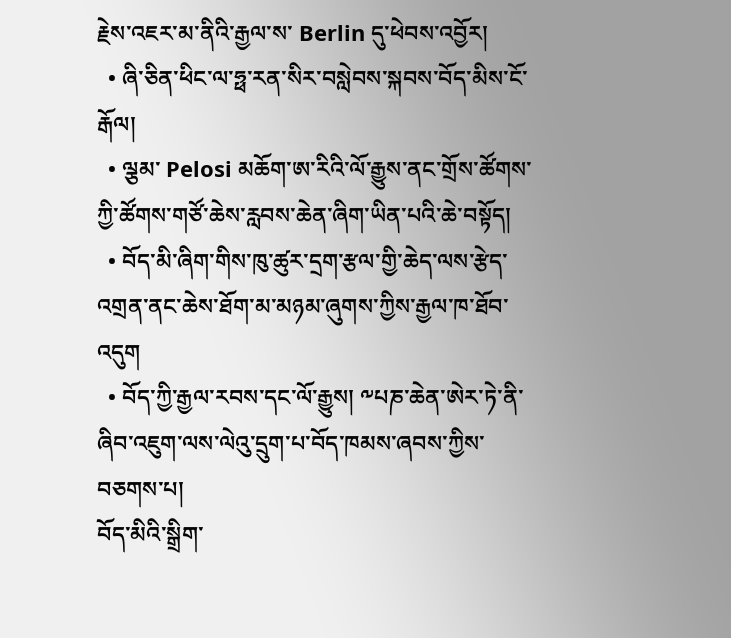རྗེས་འཇར་མ་ནིའི་རྒྱལ་ས་ Berlin དུ་ཕེབས་འབྱོར།
  • ཞི་ཅིན་ཕིང་ལ་ཧྥ་རན་སིར་བསླེབས་སྐབས་བོད་མིས་ངོ་རྒོལ།
  • ལྕམ་ Pelosi མཆོག་ཨ་རིའི་ལོ་རྒྱུས་ནང་གྲོས་ཚོགས་ཀྱི་ཚོགས་གཙོ་ཆེས་རླབས་ཆེན་ཞིག་ཡིན་པའི་ཆེ་བསྟོད།
  • བོད་མི་ཞིག་གིས་ཁུ་ཚུར་དྲག་རྩལ་གྱི་ཆེད་ལས་རྩེད་འགྲན་ནང་ཆེས་ཐོག་མ་མཉམ་ཞུགས་ཀྱིས་རྒྱལ་ཁ་ཐོབ་འདུག
  • བོད་ཀྱི་རྒྱལ་རབས་དང་ལོ་རྒྱུས། ༸པཎ་ཆེན་ཨེར་ཏེ་ནི་ཞིབ་འཇུག་ལས་ལེའུ་དྲུག་པ་བོད་ཁམས་ཞབས་ཀྱིས་བཅགས་པ།
བོད་མིའི་སྒྲིག་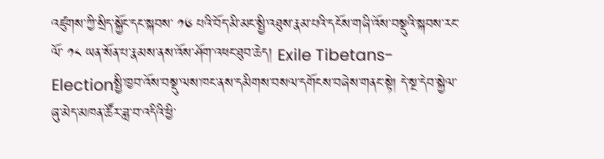འཛུགས་ཀྱི་སྲིད་སྐྱོང་དང་སྐབས་ ༡༦ པའི་བོད་མི་མང་སྤྱི་འཐུས་རྣམ་པའི་དངོས་གཞི་འོས་བསྡུའི་སྐབས་རང་ལོ་ ༡༨ ཡན་སོན་པ་རྣམས་ནས་འོས་ཤོག་འཕང་ཐུབ་ཆེད། Exile Tibetans-Electionསྤྱི་ཁྱབ་འོས་བསྡུ་ལས་ཁང་ནས་དམིགས་བསལ་དགོངས་བཞེས་གནང་སྟེ། དེ་སྔ་དེབ་སྐྱེལ་ཞུ་མེད་མཁན་ཚོར་ཟླ་བ་འདིའི་ཕྱི་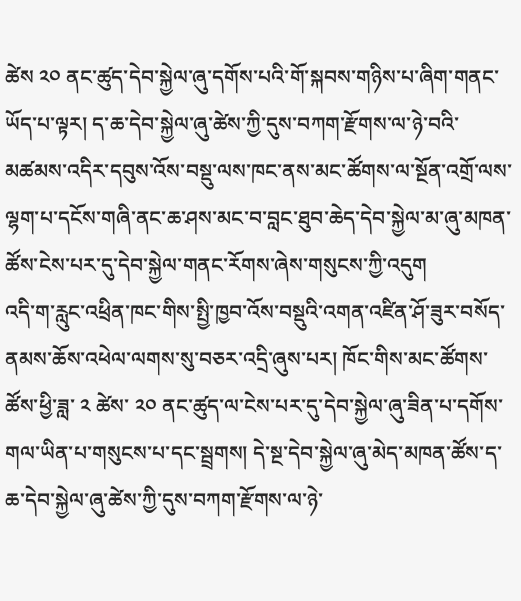ཚེས ༢༠ ནང་ཚུད་དེབ་སྐྱེལ་ཞུ་དགོས་པའི་གོ་སྐབས་གཉིས་པ་ཞིག་གནང་ཡོད་པ་ལྟར། ད་ཆ་དེབ་སྐྱེལ་ཞུ་ཚེས་ཀྱི་དུས་བཀག་རྫོགས་ལ་ཉེ་བའི་མཚམས་འདིར་དབུས་འོས་བསྡུ་ལས་ཁང་ནས་མང་ཚོགས་ལ་སྔོན་འགྲོ་ལས་ལྷག་པ་དངོས་གཞི་ནང་ཆ་ཤས་མང་བ་བླང་ཐུབ་ཆེད་དེབ་སྐྱེལ་མ་ཞུ་མཁན་ཚོས་ངེས་པར་དུ་དེབ་སྐྱེལ་གནང་རོགས་ཞེས་གསུངས་ཀྱི་འདུག
འདི་ག་རླུང་འཕྲིན་ཁང་གིས་སྤྱི་ཁྱབ་འོས་བསྡུའི་འགན་འཛིན་ཤོ་ཟུར་བསོད་ནམས་ཆོས་འཕེལ་ལགས་སུ་བཅར་འདྲི་ཞུས་པར། ཁོང་གིས་མང་ཚོགས་ཚོས་ཕྱི་ཟླ་ ༢ ཚེས་ ༢༠ ནང་ཚུད་ལ་ངེས་པར་དུ་དེབ་སྐྱེལ་ཞུ་ཟིན་པ་དགོས་གལ་ཡིན་པ་གསུངས་པ་དང་སྦྲགས། དེ་སྔ་དེབ་སྐྱེལ་ཞུ་མེད་མཁན་ཚོས་ད་ཆ་དེབ་སྐྱེལ་ཞུ་ཚེས་ཀྱི་དུས་བཀག་རྫོགས་ལ་ཉེ་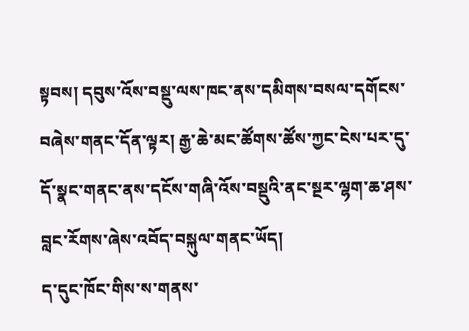སྟབས། དབུས་འོས་བསྡུ་ལས་ཁང་ནས་དམིགས་བསལ་དགོངས་བཞེས་གནང་དོན་ལྟར། རྒྱ་ཆེ་མང་ཚོགས་ཚོས་ཀྱང་ངེས་པར་དུ་དོ་སྣང་གནང་ནས་དངོས་གཞི་འོས་བསྡུའི་ནང་སྔར་ལྷག་ཆ་ཤས་བླང་རོགས་ཞེས་འབོད་བསྐུལ་གནང་ཡོད།
ད་དུང་ཁོང་གིས་ས་གནས་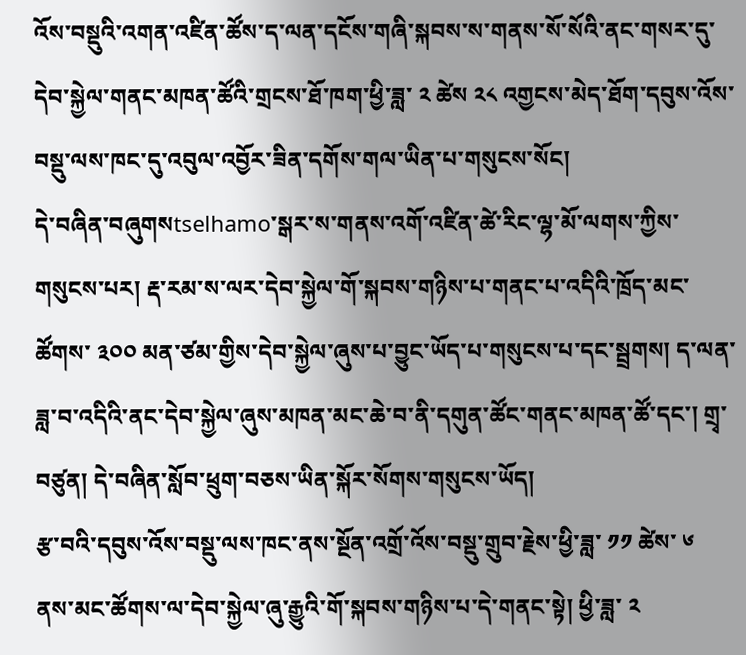འོས་བསྡུའི་འགན་འཛིན་ཚོས་ད་ལན་དངོས་གཞི་སྐབས་ས་གནས་སོ་སོའི་ནང་གསར་དུ་དེབ་སྐྱེལ་གནང་མཁན་ཚོའི་གྲངས་ཐོ་ཁག་ཕྱི་ཟླ་ ༢ ཚེས ༢༨ འགྱངས་མེད་ཐོག་དབུས་འོས་བསྡུ་ལས་ཁང་དུ་འབུལ་འབྱོར་ཟིན་དགོས་གལ་ཡིན་པ་གསུངས་སོང།
དེ་བཞིན་བཞུགསtselhamo་སྒར་ས་གནས་འགོ་འཛིན་ཚེ་རིང་ལྷ་མོ་ལགས་ཀྱིས་གསུངས་པར། རྡ་རམ་ས་ལར་དེབ་སྐྱེལ་གོ་སྐབས་གཉིས་པ་གནང་པ་འདིའི་ཁྲོད་མང་ཚོགས་ ༣༠༠ མན་ཙམ་གྱིས་དེབ་སྐྱེལ་ཞུས་པ་བྱུང་ཡོད་པ་གསུངས་པ་དང་སྦྲགས། ད་ལན་ཟླ་བ་འདིའི་ནང་དེབ་སྐྱེལ་ཞུས་མཁན་མང་ཆེ་བ་ནི་དགུན་ཚོང་གནང་མཁན་ཚོ་དང་། གྲྭ་བཙུན། དེ་བཞིན་སློབ་ཕྲུག་བཅས་ཡིན་སྐོར་སོགས་གསུངས་ཡོད།
རྩ་བའི་དབུས་འོས་བསྡུ་ལས་ཁང་ནས་སྔོན་འགྲོ་འོས་བསྡུ་གྲུབ་རྗེས་ཕྱི་ཟླ་ ༡༡ ཚེས་ ༦ ནས་མང་ཚོགས་ལ་དེབ་སྐྱེལ་ཞུ་རྒྱུའི་གོ་སྐབས་གཉིས་པ་དེ་གནང་སྟེ། ཕྱི་ཟླ་ ༢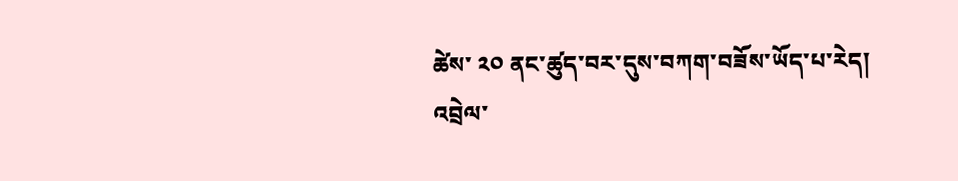ཚེས་ ༢༠ ནང་ཚུད་བར་དུས་བཀག་བཟོས་ཡོད་པ་རེད།
འབྲེལ་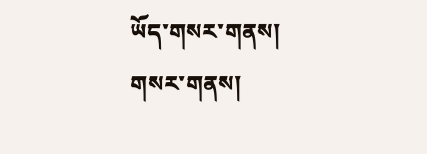ཡོད་གསར་གནས།
གསར་གནས།